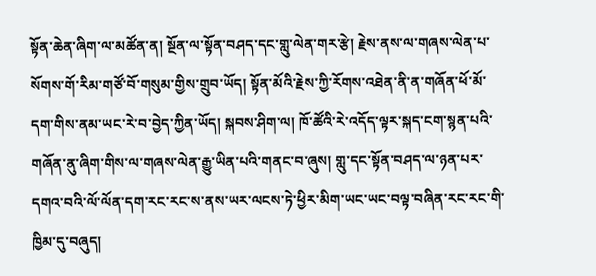སྟོན་ཆེན་ཞིག་ལ་མཚོན་ན། སྔོན་ལ་སྟོན་བཤད་དང་གླུ་ལེན་གར་རྩེ། རྗེས་ནས་ལ་གཞས་ལེན་པ་སོགས་གོ་རིམ་གཙོ་བོ་གསུམ་གྱིས་གྲུབ་ཡོད། སྟོན་མོའི་རྗེས་ཀྱི་རོགས་འཐེན་ནི་ན་གཞོན་ཕོ་མོ་དག་གིས་ནམ་ཡང་རེ་བ་བྱེད་ཀྱིན་ཡོད། སྐབས་ཤིག་ལ། ཁོ་ཚོའི་རེ་འདོད་ལྟར་སྐད་ངག་སྙན་པའི་གཞོན་ནུ་ཞིག་གིས་ལ་གཞས་ལེན་རྒྱུ་ཡིན་པའི་གནང་བ་ཞུས། གླུ་དང་སྟོན་བཤད་ལ་ཉན་པར་དགའ་བའི་ལོ་ལོན་དག་རང་རང་ས་ནས་ཡར་ལངས་ཏེ་ཕྱིར་མིག་ཡང་ཡང་བལྟ་བཞིན་རང་རང་གི་ཁྱིམ་དུ་བཞུད།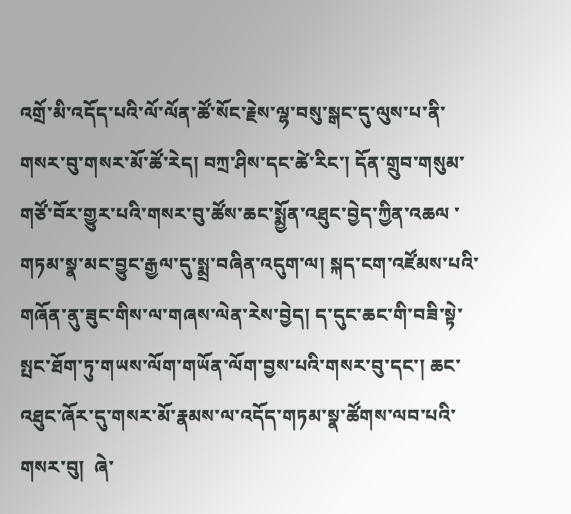འགྲོ་མི་འདོད་པའི་ལོ་ལོན་ཚོ་སོང་རྗེས་ལྷ་བསུ་སྒང་དུ་ལུས་པ་ནི་གསར་བུ་གསར་མོ་ཚོ་རེད། བཀྲ་ཤིས་དང་ཚེ་རིང་། དོན་གྲུབ་གསུམ་གཙོ་བོར་གྱུར་པའི་གསར་བུ་ཚོས་ཆང་སྨྱོན་འཐུང་བྱེད་ཀྱིན་འཆལ ་གཏམ་སྣ་མང་བྱུང་རྒྱལ་དུ་སྨྲ་བཞིན་འདུག་ལ། སྐད་ངག་འཛོམས་པའི་གཞོན་ནུ་ཟུང་གིས་ལ་གཞས་ལེན་རེས་བྱེད། ད་དུང་ཆང་གི་བཟི་སྟེ་སྤང་ཐོག་ཏུ་གཡས་ལོག་གཡོན་ལོག་བྱས་པའི་གསར་བུ་དང་། ཆང་འཐུང་ཞོར་དུ་གསར་མོ་རྣམས་ལ་འདོད་གཏམ་སྣ་ཚོགས་ལབ་པའི་གསར་བུ།  ཞེ་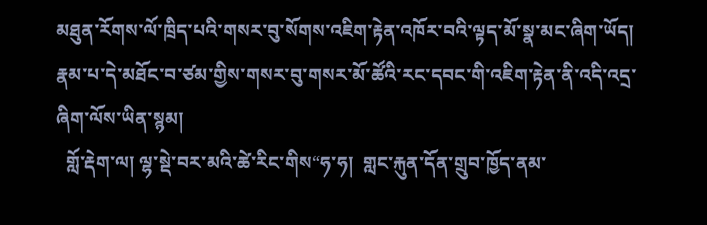མཐུན་རོགས་ལོ་ཁྲིད་པའི་གསར་བུ་སོགས་འཇིག་རྟེན་འཁོར་བའི་ལྟད་མོ་སྣ་མང་ཞིག་ཡོད། རྣམ་པ་དེ་མཐོང་བ་ཙམ་གྱིས་གསར་བུ་གསར་མོ་ཚོའི་རང་དབང་གི་འཇིག་རྟེན་ནི་འདི་འདྲ་ཞིག་ལོས་ཡིན་སྙམ།
  གློ་རྡེག་ལ། ལྷ་སྡེ་བར་མའི་ཚེ་རིང་གིས“ཧ་ཧ།  གླང་རྐུན་དོན་གྲུབ་ཁྱོད་ནམ་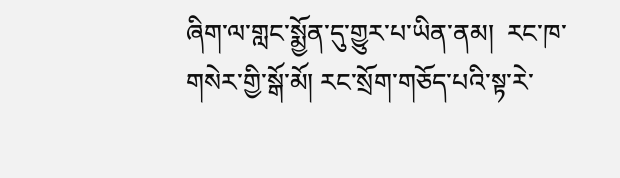ཞིག་ལ་གླང་སྨྱོན་དུ་གྱུར་པ་ཡིན་ནམ།  རང་ཁ་གསེར་གྱི་སྒོ་མོ། རང་སྲོག་གཅོད་པའི་སྟ་རེ་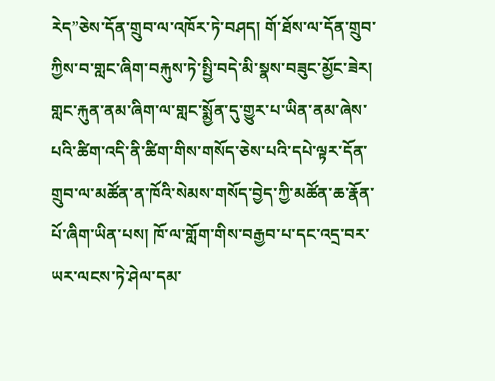རེད”ཅེས་དོན་གྲུབ་ལ་འཁོར་ཏེ་བཤད། གོ་ཐོས་ལ་དོན་གྲུབ་ཀྱིས་བ་གླང་ཞིག་བརྐུས་ཏེ་སྤྱི་བདེ་མི་སྣས་བཟུང་མྱོང་ཟེར། གླང་རྐུན་ནམ་ཞིག་ལ་གླང་སྨྱོན་དུ་གྱུར་པ་ཡིན་ནམ་ཞེས་པའི་ཚིག་འདི་ནི་ཚིག་གིས་གསོད་ཅེས་པའི་དཔེ་ལྟར་དོན་གྲུབ་ལ་མཚོན་ན་ཁོའི་སེམས་གསོད་བྱེད་ཀྱི་མཚོན་ཆ་རྣོན་པོ་ཞིག་ཡིན་པས། ཁོ་ལ་གློག་གིས་བརྒྱབ་པ་དང་འདྲ་བར་ཡར་ལངས་ཏེ་ཤེལ་དམ་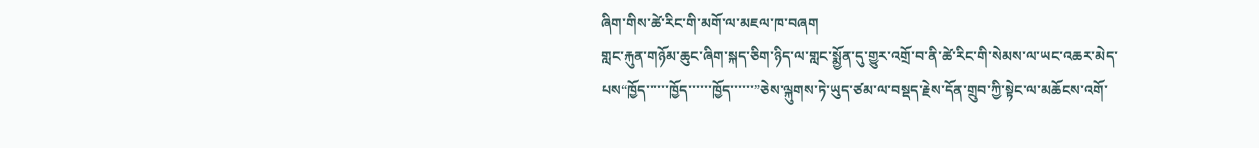ཞིག་གིས་ཚེ་རིང་གི་མགོ་ལ་མཇལ་ཁ་བཞག
གླང་རྐུན་གཉོམ་ཆུང་ཞིག་སྐད་ཅིག་ཉིད་ལ་གླང་སྨྱོན་དུ་གྱུར་འགྲོ་བ་ནི་ཚེ་རིང་གི་སེམས་ལ་ཡང་འཆར་མེད་པས“ཁྱོད་་་་་་ཁྱོད་་་་་་ཁྱོད་་་་་་”ཅེས་ལྐུགས་ཏེ་ཡུད་ཙམ་ལ་བསྡད་རྗེས་དོན་གྲུབ་ཀྱི་སྟེང་ལ་མཆོངས་འགོ་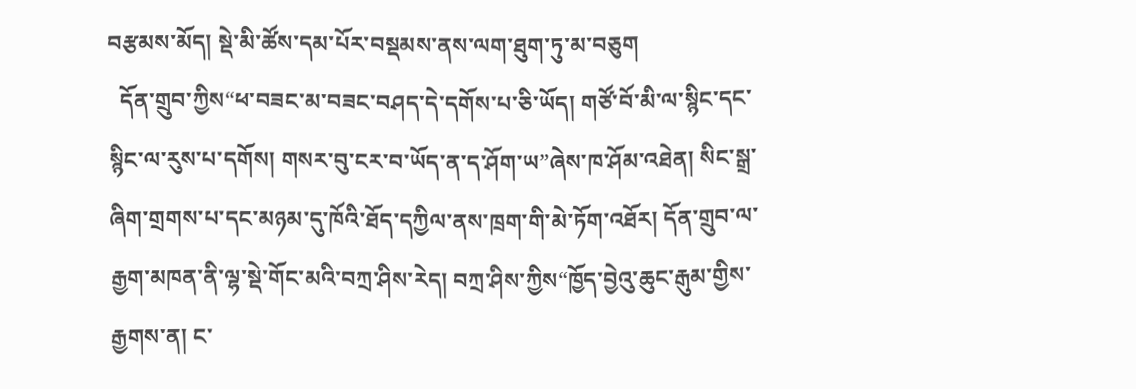བརྩམས་མོད། སྡེ་མི་ཚོས་དམ་པོར་བསྡམས་ནས་ལག་ཐུག་ཏུ་མ་བཅུག
  དོན་གྲུབ་ཀྱིས“ཕ་བཟང་མ་བཟང་བཤད་དེ་དགོས་པ་ཅི་ཡོད། གཙོ་བོ་མི་ལ་སྙིང་དང་སྙིང་ལ་རུས་པ་དགོས། གསར་བུ་ངར་བ་ཡོད་ན་ད་ཤོག་ཡ”ཞེས་ཁ་ཤོམ་འཐེན། སིང་སྒྲ་ཞིག་གྲགས་པ་དང་མཉམ་དུ་ཁོའི་ཐོད་དཀྱིལ་ནས་ཁྲག་གི་མེ་ཏོག་འཐོར། དོན་གྲུབ་ལ་རྒྱག་མཁན་ནི་ལྷ་སྡེ་གོང་མའི་བཀྲ་ཤིས་རེད། བཀྲ་ཤིས་ཀྱིས“ཁྱོད་བྱེའུ་ཆུང་རྒུམ་གྱིས་རྒྱགས་ན། ང་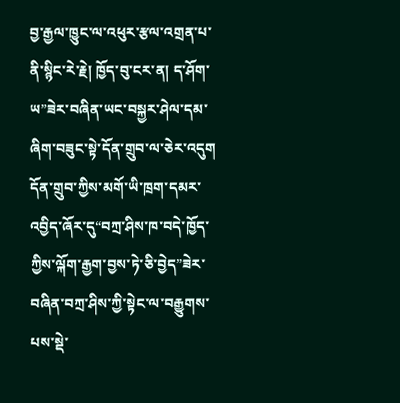བྱ་རྒྱལ་ཁྱུང་ལ་འཕུར་རྩལ་འགྲན་པ་ནི་སྙིང་རེ་རྗེ། ཁྱོད་བུ་ངར་ན། ད་ཤོག་ཡ”ཟེར་བཞིན་ཡང་བསྐྱར་ཤེལ་དམ་ཞིག་བཟུང་སྟེ་དོན་གྲུབ་ལ་ཅེར་འདུག དོན་གྲུབ་ཀྱིས་མགོ་ཡི་ཁྲག་དམར་འབྱིད་ཞོར་དུ“བཀྲ་ཤིས་ཁ་བདེ་ཁྱོད་ཀྱིས་ལྐོག་རྒྱག་བྱས་ཏེ་ཅི་བྱེད”ཟེར་བཞིན་བཀྲ་ཤིས་ཀྱི་སྟེང་ལ་བརྒྱུགས་པས་སྡེ་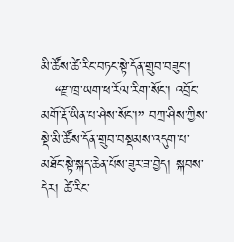མི་ཚོས་ཚེ་རིང་བཏང་སྟེ་དོན་གྲུབ་བཟུང་།
   “རྫ་ཁྲ་ཡག་ཕ་རོལ་རིག་སོང་། འབྲོང་མགོ་རྡོ་ཡིན་པ་ཤེས་སོང་།” བཀྲ་ཤིས་ཀྱིས་སྡེ་མི་ཚོས་དོན་གྲུབ་བསྡམས་འདུག་པ་མཐོང་སྟེ་སྐད་ཆེན་པོས་ཟུར་ཟ་བྱེད། སྐབས་དེར། ཚེ་རིང་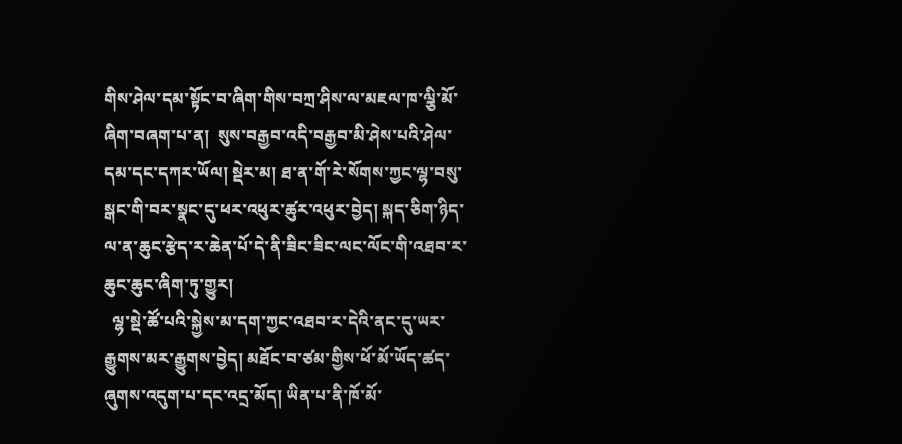གིས་ཤེལ་དམ་སྟོང་བ་ཞིག་གིས་བཀྲ་ཤིས་ལ་མཇལ་ཁ་ལྕི་མོ་ཞིག་བཞག་པ་ན།  སུས་བརྒྱབ་འདི་བརྒྱབ་མི་ཤེས་པའི་ཤེལ་དམ་དང་དཀར་ཡོལ། སྡེར་མ། ཐ་ན་གོ་རེ་སོགས་ཀྱང་ལྷ་བསུ་སྒང་གི་བར་སྣང་དུ་ཕར་འཕུར་ཚུར་འཕུར་བྱེད། སྐད་ཅིག་ཉིད་ལ་ན་ཆུང་རྩེད་ར་ཆེན་པོ་དེ་ནི་ཟིང་ཟིང་ལང་ལོང་གི་འཐབ་ར་ཆུང་ཆུང་ཞིག་ཏུ་གྱུར།
  ལྷ་སྡེ་ཚོ་པའི་སྐྱེས་མ་དག་ཀྱང་འཐབ་ར་དེའི་ནང་དུ་ཡར་རྒྱུགས་མར་རྒྱུགས་བྱེད། མཐོང་བ་ཙམ་གྱིས་ཕོ་མོ་ཡོད་ཚད་ཞུགས་འདུག་པ་དང་འདྲ་མོད། ཡིན་པ་ནི་ཁོ་མོ་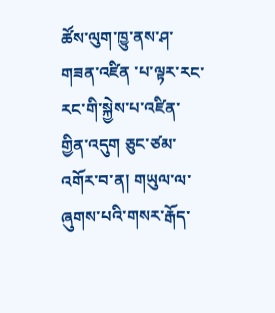ཚོས་ལུག་ཁྱུ་ནས་ཤ་གཟན་འཛིན ་པ་ལྟར་རང་རང་གི་སྐྱེས་པ་འཛིན་གྱིན་འདུག ཅུང་ཙམ་འགོར་བ་ན། གཡུལ་ལ་ཞུགས་པའི་གསར་རྒོད་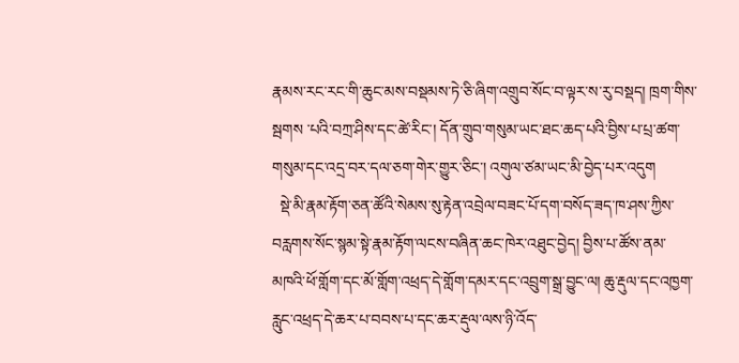རྣམས་རང་རང་གི་ཆུང་མས་བསྡམས་ཏེ་ཅི་ཞིག་འགྲུབ་སོང་བ་ལྟར་ས་རུ་བསྡད། ཁྲག་གིས་སྦགས ་པའི་བཀྲ་ཤིས་དང་ཚེ་རིང་། དོན་གྲུབ་གསུམ་ཡང་ཐང་ཆད་པའི་བྱིས་པ་པྲ་ཚག་གསུམ་དང་འདྲ་བར་དལ་ཅག་གེར་གྱུར་ཅིང་། འགུལ་ཙམ་ཡང་མི་བྱེད་པར་འདུག
  སྡེ་མི་རྣམ་རྟོག་ཅན་ཚོའི་སེམས་སུ་རྟེན་འབྲེལ་བཟང་པོ་དག་བསོད་ཟད་ཁ་ཤས་ཀྱིས་བརླགས་སོང་སྙམ་སྟེ་རྣམ་རྟོག་ལངས་བཞིན་ཆང་ཁེར་འཐུང་བྱེད། བྱིས་པ་ཚོས་ནམ་མཁའི་ཕོ་གློག་དང་མོ་གློག་འཕྲད་དེ་གློག་དམར་དང་འབྲུག་སྒྲ་བྱུང་ལ། ཆུ་རྡུལ་དང་འཁྱག་རླུང་འཕྲད་དེ་ཆར་པ་བབས་པ་དང་ཆར་རྡུལ་ལས་ཉི་འོད་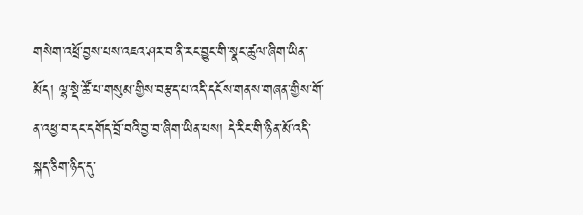གསེག་འཕྲོ་བྱས་པས་འཇའ་ཤར་བ་ནི་རང་བྱུང་གི་སྣང་ཚུལ་ཞིག་ཡིན་མོད། ལྷ་སྡེ་ཚོ་པ་གསུམ་གྱིས་བརྩད་པ་འདི་དངོས་གནས་གཞན་གྱིས་གོ་ན་འཕྱ་བ་དང་དགོད་བྲོ་བའི་བྱ་བ་ཞིག་ཡིན་པས། དེ་རིང་གི་ཉིན་མོ་འདི་སྐད་ཅིག་ཉིད་དུ་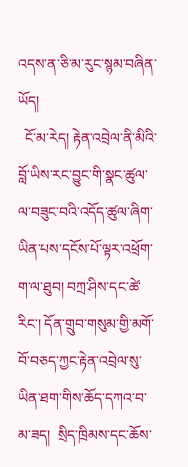འདས་ན་ཅི་མ་རུང་སྙམ་བཞིན་ཡོད།
  ངོ་མ་རེད། རྟེན་འབྲེལ་ནི་མིའི་བློ་ཡིས་རང་བྱུང་གི་སྣང་ཚུལ་ལ་བཟུང་བའི་འདོད་ཚུལ་ཞིག་ཡིན་པས་དངོས་པོ་ལྟར་འཕྲོག་ག་ལ་ཐུབ། བཀྲ་ཤིས་དང་ཚེ་རིང་། དོན་གྲུབ་གསུམ་གྱི་མགོ་བོ་བཅད་ཀྱང་རྟེན་འབྲེལ་སུ་ཡིན་ཐག་གིས་ཆོད་དཀའ་བ་མ་ཟད།  སྲིད་ཁྲིམས་དང་ཆོས་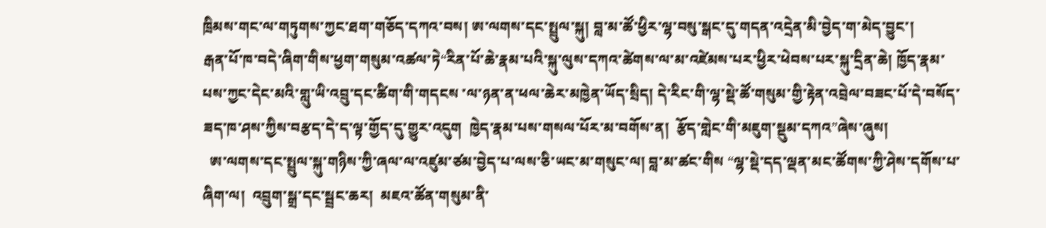ཁྲིམས་གང་ལ་གཏུགས་ཀྱང་ཐག་གཅོད་དཀའ་བས། ཨ་ལགས་དང་སྤྲུལ་སྐུ། བླ་མ་ཚོ་ཕྱིར་ལྷ་བསུ་སྒང་དུ་གདན་འདྲེན་མི་བྱེད་ག་མེད་བྱུང་།
རྒན་པོ་ཁ་བདེ་ཞིག་གིས་ཕྱག་གསུམ་འཚལ་ཏེ“རིན་པོ་ཆེ་རྣམ་པའི་སྐུ་ལུས་དཀའ་ཚེགས་ལ་མ་འཛེམས་པར་ཕྱིར་ཕེབས་པར་སྐུ་དྲིན་ཆེ། ཁྱོད་རྣམ་པས་ཀྱང་དེང་མའི་གླུ་ཡི་འབྲུ་དང་ཚིག་གི་གདངས ་ལ་ཉན་ན་ཕལ་ཆེར་མཁྱེན་ཡོད་སྲིད། དེ་རིང་གི་ལྷ་སྡེ་ཚོ་གསུམ་གྱི་རྟེན་འབྲེལ་བཟང་པོ་དེ་བསོད་ཟད་ཁ་ཤས་ཀྱིས་བརྩད་དེ་ད་ལྟ་གྱོད་དུ་གྱུར་འདུག  ཁྱེད་རྣམ་པས་གསལ་པོར་མ་བགོས་ན།  རྩོད་གླེང་གི་མཇུག་སྡུམ་དཀའ”ཞེས་ཞུས།
  ཨ་ལགས་དང་སྤྲུལ་སྐུ་གཉིས་ཀྱི་ཞལ་ལ་འཛུམ་ཙམ་བྱེད་པ་ལས་ཅི་ཡང་མ་གསུང་ལ། བླ་མ་ཚང་གིས “ལྷ་སྡེ་དད་ལྡན་མང་ཚོགས་ཀྱི་ཤེས་དགོས་པ་ཞིག་ལ།  འབྲུག་སྒྲ་དང་སྦྲང་ཆར།  མཇའ་ཚོན་གསུམ་ནི་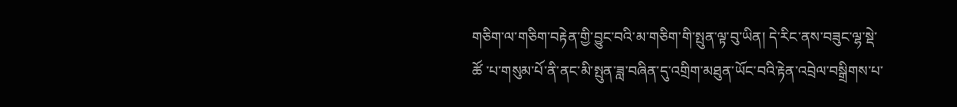གཅིག་ལ་གཅིག་བརྟེན་གྱི་བྱུང་བའི་མ་གཅིག་གི་སྤུན་ལྟ་བུ་ཡིན། དེ་རིང་ནས་བཟུང་ལྷ་སྡེ་ཚོ ་པ་གསུམ་པོ་ནི་ནང་མི་སྤུན་ཟླ་བཞིན་དུ་འགྲིག་མཐུན་ཡོང་བའི་རྟེན་འབྲེལ་བསྒྲིགས་པ་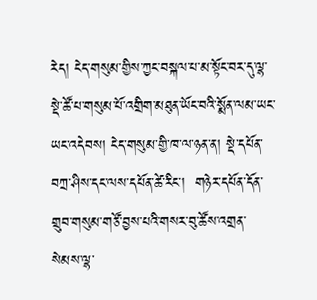རེད། ངེད་གསུམ་གྱིས་ཀྱང་བསྐལ་པ་མ་སྟོང་བར་དུ་ལྷ་སྡེ་ཚོ་པ་གསུམ་པོ་འགྲིག་མཐུན་ཡོང་བའི་སྨོན་ལམ་ཡང་ཡང་འདེབས། ངེད་གསུམ་གྱི་ཁ་ལ་ཉན་ན། སྡེ་དཔོན་བཀྲ་ཤིས་དང་ལས་དཔོན་ཚེ་རིང་།  གཉེར་དཔོན་དོན་གྲུབ་གསུམ་གཙོ་བྱས་པའི་གསར་བུ་ཚོས་འགྲན་སེམས་ལྷ་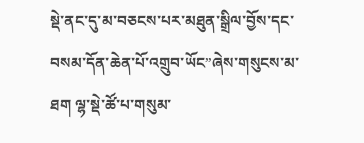སྡེ་ནང་དུ་མ་བཅངས་པར་མཐུན་སྒྲིལ་བྱོས་དང་བསམ་དོན་ཆེན་པོ་འགྲུབ་ཡོང”ཞེས་གསུངས་མ་ཐག ལྷ་སྡེ་ཚོ་པ་གསུམ་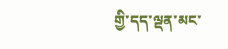གྱི་དད་ལྡན་མང་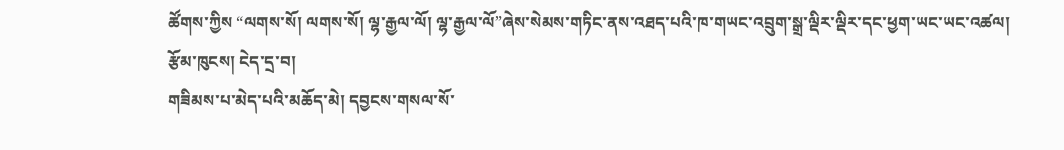ཚོགས་ཀྱིས “ལགས་སོ། ལགས་སོ། ལྷ་རྒྱལ་ལོ། ལྷ་རྒྱལ་ལོ”ཞེས་སེམས་གཏིང་ནས་འཐད་པའི་ཁ་གཡང་འབྲུག་སྒྲ་ལྡིར་ལྡིར་དང་ཕྱག་ཡང་ཡང་འཚལ།
རྩོམ་ཁུངས། ངེད་དྲ་བ།
གཟིམས་པ་མེད་པའི་མཆོད་མེ། དབྱངས་གསལ་སོ་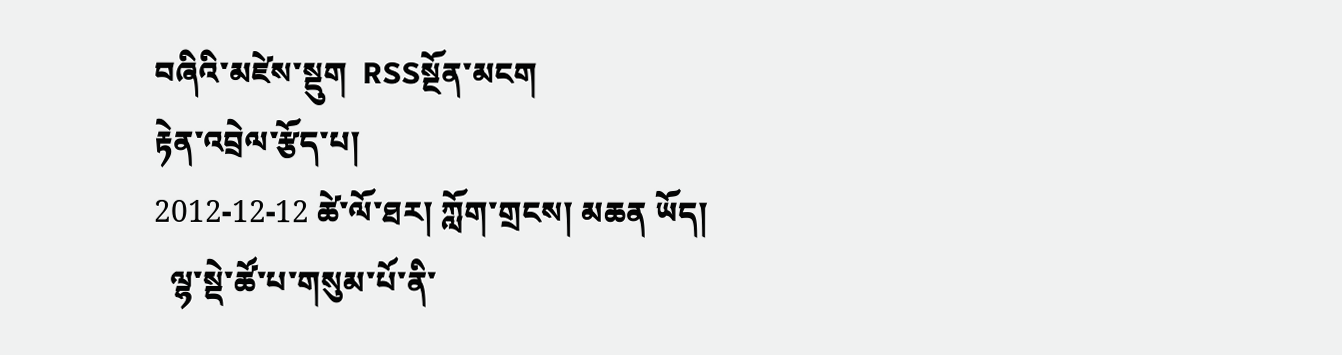བཞིའི་མཛེས་སྡུག  RSSསྔོན་མངག
རྟེན་འབྲེལ་རྩོད་པ།
2012-12-12 ཚེ་ལོ་ཐར། ཀློག་གྲངས། མཆན ཡོད།
  ལྷ་སྡེ་ཚོ་པ་གསུམ་པོ་ནི་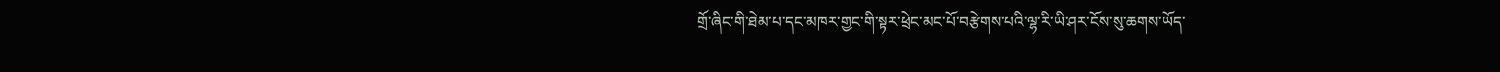གྲོ་ཞིང་གི་ཐེམ་པ་དང་མཁར་གྱང་གི་སྟར་ཕྲེང་མང་པོ་བརྩེགས་པའི་ལྷ་རི་ཡི་ཤར་ངོས་སུ་ཆགས་ཡོད་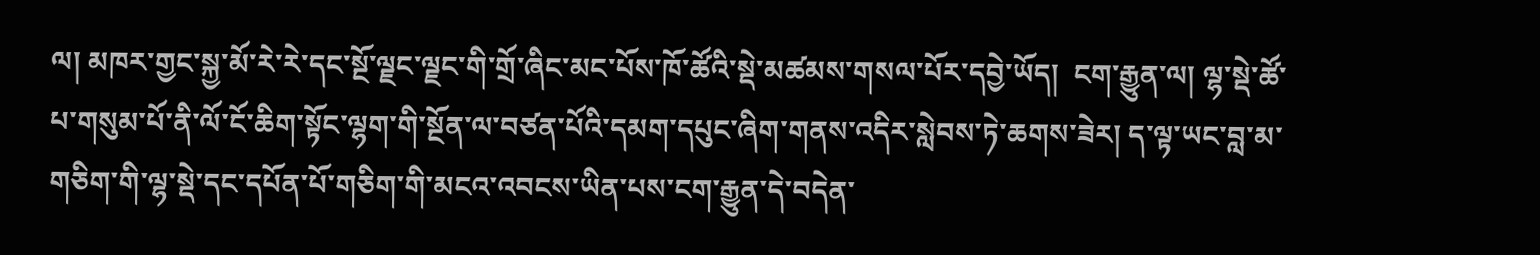ལ། མཁར་གྱང་སྐྱ་མོ་རེ་རེ་དང་སྔོ་ལྗང་ལྗང་གི་གྲོ་ཞིང་མང་པོས་ཁོ་ཚོའི་སྡེ་མཚམས་གསལ་པོར་དབྱེ་ཡོད།  ངག་རྒྱུན་ལ། ལྷ་སྡེ་ཚོ་པ་གསུམ་པོ་ནི་ལོ་ངོ་ཆིག་སྟོང་ལྷག་གི་སྔོན་ལ་བཙན་པོའི་དམག་དཔུང་ཞིག་གནས་འདིར་སླེབས་ཏེ་ཆགས་ཟེར། ད་ལྟ་ཡང་བླ་མ་གཅིག་གི་ལྷ་སྡེ་དང་དཔོན་པོ་གཅིག་གི་མངའ་འབངས་ཡིན་པས་ངག་རྒྱུན་དེ་བདེན་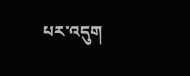པར་འདུག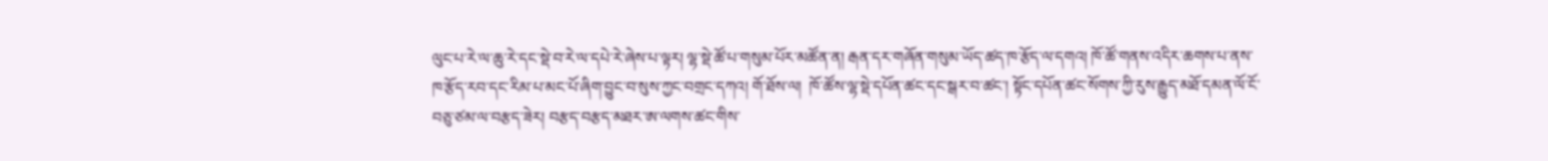ལུང་པ་རེ་ལ་ཆུ་རེ་དང་སྡེ་བ་རེ་ལ་དཔེ་རེ་ཞེས་པ་ལྟར། ལྷ་སྡེ་ཚོ་པ་གསུམ་པོར་མཚོན་ན། རྒན་དར་གཞོན་གསུམ་ཡོད་ཚད་ཁ་རྩོད་ལ་དགའ། ཁོ་ཚོ་གནས་འདིར་ཆགས་པ་ནས་ཁ་རྩོད་རབ་དང་རིམ་པ་མང་པོ་ཞིག་བྱུང་བ་སུས་ཀྱང་བགྲང་དཀའ། གོ་ཐོས་ལ།  ཁོ་ཚོས་ལྷ་སྡེ་དཔོན་ཚང་དང་སྒར་བ་ཚང་། སྟོང་དཔོན་ཚང་སོགས་ཀྱི་རུས་རྒྱུད་མཐོ་དམན་ལོ་ངོ་བཅུ་ཙམ་ལ་བརྩད་ཟེར། བརྩད་བརྩད་མཐར་ཨ་ལགས་ཚང་གིས་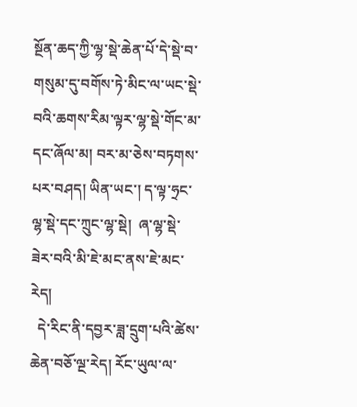སྔོན་ཆད་ཀྱི་ལྷ་སྡེ་ཆེན་པོ་དེ་སྡེ་བ་གསུམ་དུ་བགོས་ཏེ་མིང་ལ་ཡང་སྡེ་བའི་ཆགས་རིམ་ལྟར་ལྷ་སྡེ་གོང་མ་དང་ཞོལ་མ། བར་མ་ཅེས་བཏགས་པར་བཤད། ཡིན་ཡང་། ད་ལྟ་ཧྲང་ལྷ་སྡེ་དང་ཀྲུང་ལྷ་སྡེ།  ཞ་ལྷ་སྡེ་ཟེར་བའི་མི་ཇེ་མང་ནས་ཇེ་མང་རེད།
  དེ་རིང་ནི་དབྱར་ཟླ་དྲུག་པའི་ཚེས་ཆེན་བཅོ་ལྔ་རེད། རོང་ཡུལ་ལ་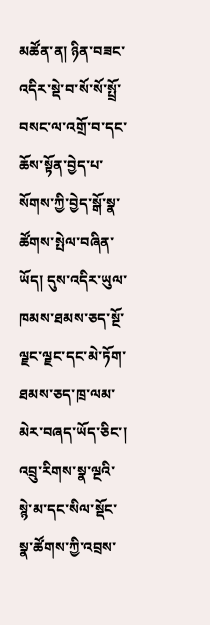མཚོན་ན། ཉིན་བཟང་འདིར་སྡེ་བ་སོ་སོ་སྤྲོ་བསང་ལ་འགྲོ་བ་དང་ཆོས་སྟོན་བྱེད་པ་སོགས་ཀྱི་བྱེད་སྒོ་སྣ་ཚོགས་སྤེལ་བཞིན་ཡོད། དུས་འདིར་ཡུལ་ཁམས་ཐམས་ཅད་སྔོ་ལྗང་ལྗང་དང་མེ་ཏོག་ཐམས་ཅད་ཁྲ་ལམ་མེར་བཞད་ཡོད་ཅིང་། འབྲུ་རིགས་སྣ་ལྔའི་སྙེ་མ་དང་སིལ་སྡོང་སྣ་ཚོགས་ཀྱི་འབྲས་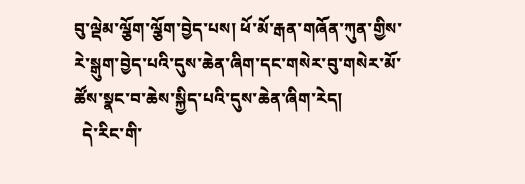བུ་ལྡེམ་ལྕོག་ལྕོག་བྱེད་པས། ཕོ་མོ་རྒན་གཞོན་ཀུན་གྱིས་རེ་སྒུག་བྱེད་པའི་དུས་ཆེན་ཞིག་དང་གསེར་བུ་གསེར་མོ་ཚོས་སྣང་བ་ཆེས་སྐྱིད་པའི་དུས་ཆེན་ཞིག་རེད།
  དེ་རིང་གི་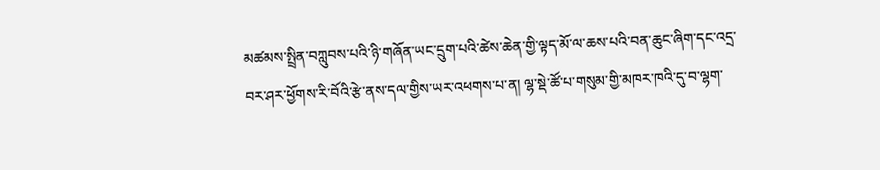མཚམས་སྤྲིན་བཀླུབས་པའི་ཉི་གཞོན་ཡང་དྲུག་པའི་ཚེས་ཆེན་གྱི་ལྟད་མོ་ལ་ཆས་པའི་བན་ཆུང་ཞིག་དང་འདྲ་བར་ཤར་ཕྱོགས་རི་བོའི་རྩེ་ནས་དལ་གྱིས་ཡར་འཕགས་པ་ན། ལྷ་སྡེ་ཚོ་པ་གསུམ་གྱི་མཁར་ཁའི་དུ་བ་ལྷག་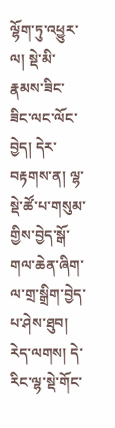ལྷོག་ཏུ་འཕྱུར་ལ། སྡེ་མི་རྣམས་ཟིང་ཟིང་ལང་ལོང་བྱེད། དེར་བརྟགས་ན། ལྷ་སྡེ་ཚོ་པ་གསུམ་གྱིས་བྱེད་སྒོ་གལ་ཆེན་ཞིག་ལ་གྲ་སྒྲིག་བྱེད་པ་ཤེས་ཐུབ། རེད་ལགས། དེ་རིང་ལྷ་སྡེ་གོང་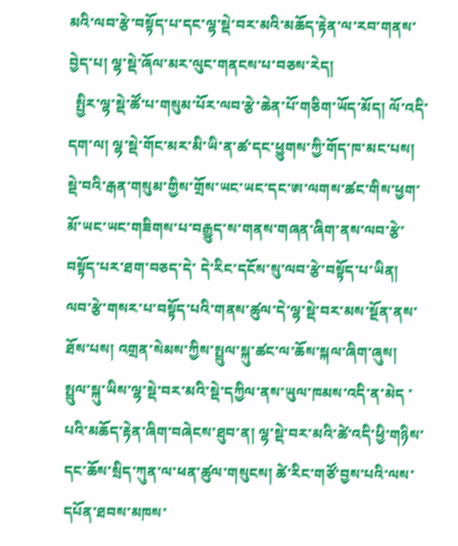མའི་ལབ་རྩེ་བསྟོད་པ་དང་ལྷ་སྡེ་བར་མའི་མཆོད་རྟེན་ལ་རབ་གནས་བྱེད་པ། ལྷ་སྡེ་ཞོལ་མར་ལུང་གནངས་པ་བཅས་རེད།
  སྤྱིར་ལྷ་སྡེ་ཚོ་པ་གསུམ་པོར་ལབ་རྩེ་ཆེན་པོ་གཅིག་ཡོད་མོད། ལོ་འདི་དག་ལ། ལྷ་སྡེ་གོང་མར་མི་ཡི་ན་ཚ་དང་ཕྱུགས་ཀྱི་གོད་ཁ་མང་པས། སྡེ་བའི་རྒན་གསུམ་གྱིས་གྲོས་ཡང་ཡང་དང་ཨ་ལགས་ཚང་གིས་ཕྱག་མོ་ཡང་ཡང་གཟིགས་པ་བརྒྱུད་ས་གནས་གཞན་ཞིག་ནས་ལབ་རྩེ་བསྟོད་པར་ཐག་བཅད་དེ་ དེ་རིང་དངོས་སུ་ལབ་རྩེ་བསྟོད་པ་ཡིན། ལབ་རྩེ་གསར་པ་བསྟོད་པའི་གནས་ཚུལ་དེ་ལྷ་སྡེ་བར་མས་སྔོན་ནས་ཐོས་པས། འགྲན་སེམས་ཀྱིས་སྤྲུལ་སྐུ་ཚང་ལ་ཆོས་སྐལ་ཞིག་ཞུས། སྤྲུལ་སྐུ་ཡིས་ལྷ་སྡེ་བར་མའི་སྡེ་དཀྱིལ་ནས་ཡུལ་ཁམས་འདི་ན་མེད ་པའི་མཆོད་རྟེན་ཞིག་བཞེངས་ཐུབ་ན། ལྷ་སྡེ་བར་མའི་ཚེ་འདི་ཕྱི་གཉིས་དང་ཆོས་སྲིད་ཀུན་ལ་ཕན་ཚུལ་གསུངས། ཚེ་རིང་གཙོ་བྱས་པའི་ལས་དཔོན་ཐབས་མཁས་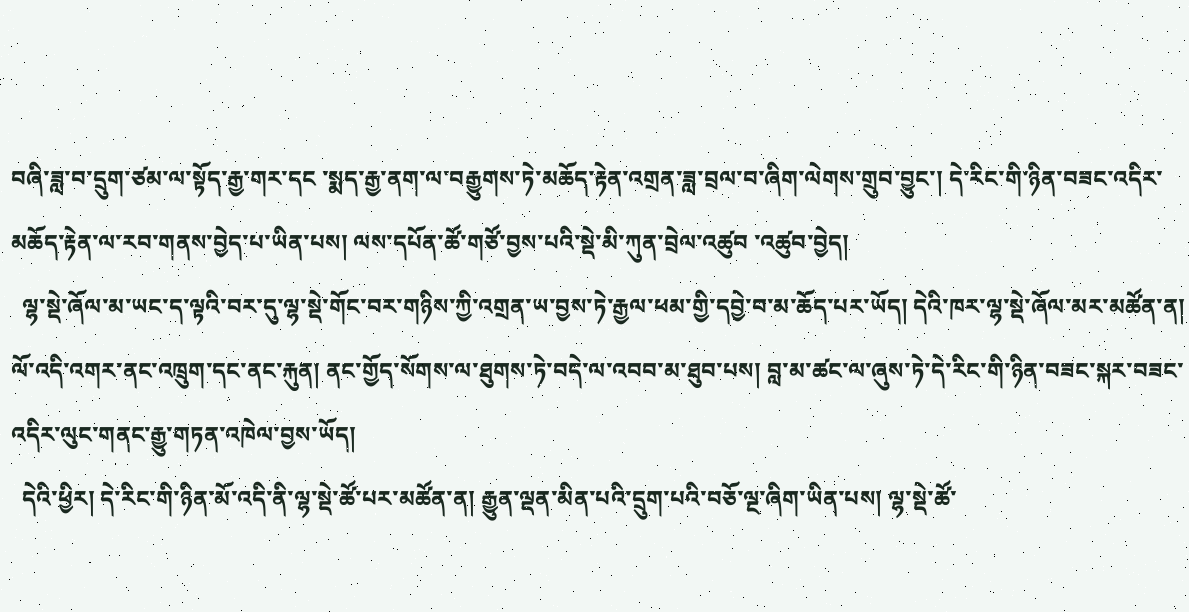བཞི་ཟླ་བ་དྲུག་ཙམ་ལ་སྟོད་རྒྱ་གར་དང ་སྨད་རྒྱ་ནག་ལ་བརྒྱུགས་ཏེ་མཆོད་རྟེན་འགྲན་ཟླ་བྲལ་བ་ཞིག་ལེགས་གྲུབ་བྱུང་། དེ་རིང་གི་ཉིན་བཟང་འདིར་མཆོད་རྟེན་ལ་རབ་གནས་བྱེད་པ་ཡིན་པས། ལས་དཔོན་ཚོ་གཙོ་བྱས་པའི་སྡེ་མི་ཀུན་བྲེལ་འཚུབ ་འཚུབ་བྱེད།
  ལྷ་སྡེ་ཞོལ་མ་ཡང་ད་ལྟའི་བར་དུ་ལྷ་སྡེ་གོང་བར་གཉིས་ཀྱི་འགྲན་ཡ་བྱས་ཏེ་རྒྱལ་ཕམ་གྱི་དབྱེ་བ་མ་ཆོད་པར་ཡོད། དེའི་ཁར་ལྷ་སྡེ་ཞོལ་མར་མཚོན་ན། ལོ་འདི་འགར་ནང་འཁྲུག་དང་ནང་རྐུན། ནང་གྱོད་སོགས་ལ་ཐུགས་ཏེ་བདེ་ལ་འབབ་མ་ཐུབ་པས། བླ་མ་ཚང་ལ་ཞུས་ཏེ་དེ་རིང་གི་ཉིན་བཟང་སྐར་བཟང་འདིར་ལུང་གནང་རྒྱུ་གཏན་འཁེལ་བྱས་ཡོད།
  དེའི་ཕྱིར། དེ་རིང་གི་ཉིན་མོ་འདི་ནི་ལྷ་སྡེ་ཚོ་པར་མཚོན་ན། རྒྱུན་ལྡན་མིན་པའི་དྲུག་པའི་བཅོ་ལྔ་ཞིག་ཡིན་པས། ལྷ་སྡེ་ཚོ་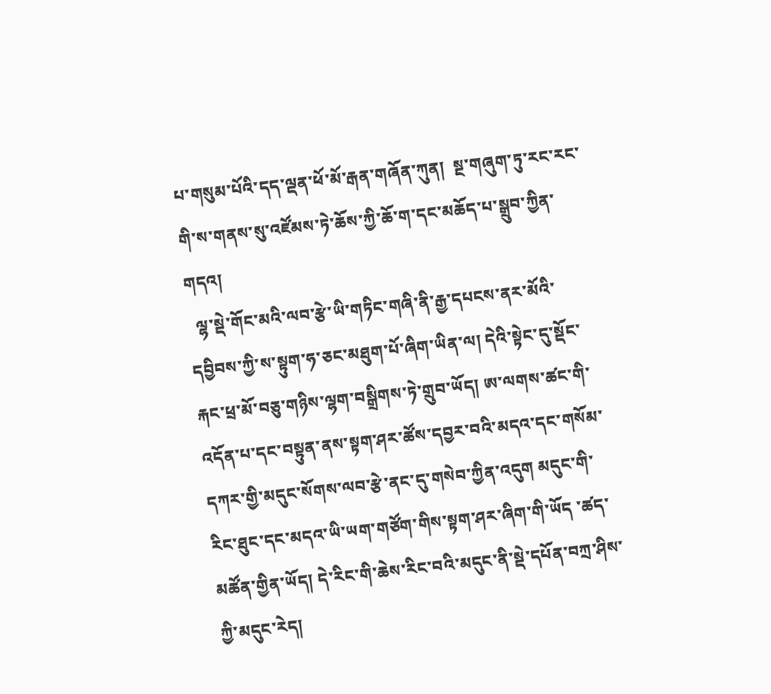པ་གསུམ་པོའི་དད་ལྡན་ཕོ་མོ་རྒན་གཞོན་ཀུན།  སྔ་གཞུག་ཏུ་རང་རང་གི་ས་གནས་སུ་འཛོམས་ཏེ་ཆོས་ཀྱི་ཆོ་ག་དང་མཆོད་པ་སྒྲུབ་ཀྱིན་གདའ།
  ལྷ་སྡེ་གོང་མའི་ལབ་རྩེ་ཡི་གཏིང་གཞི་ནི་རྒྱ་དཔངས་ནར་མོའི་དབྱིབས་ཀྱི་ས་སྟུག་ཧ་ཅང་མཐུག་པོ་ཞིག་ཡིན་ལ། དེའི་སྟེང་དུ་སྡོང་རྐང་ཕྲ་མོ་བཅུ་གཉིས་ལྷག་བསྒྲིགས་ཏེ་གྲུབ་ཡོད། ཨ་ལགས་ཚང་གི་འདོན་པ་དང་བསྟུན་ནས་སྟག་ཤར་ཚོས་དབྱར་བའི་མདའ་དང་གསོམ་དཀར་གྱི་མདུང་སོགས་ལབ་རྩེ་ནང་དུ་གསེབ་ཀྱིན་འདུག མདུང་གི་རིང་ཐུང་དང་མདའ་ཡི་ཡག་གཙོག་གིས་སྟག་ཤར་ཞིག་གི་ཡོད ་ཚད་མཚོན་གྱིན་ཡོད། དེ་རིང་གི་ཆེས་རིང་བའི་མདུང་ནི་སྡེ་དཔོན་བཀྲ་ཤིས་ཀྱི་མདུང་རེད།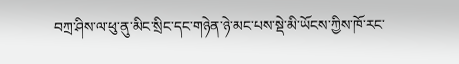བཀྲ་ཤིས་ལ་ཕུ་ནུ་མིང་སྲིང་དང་གཉེན་ཉེ་མང་པས་སྡེ་མི་ཡོངས་ཀྱིས་ཁོ་རང་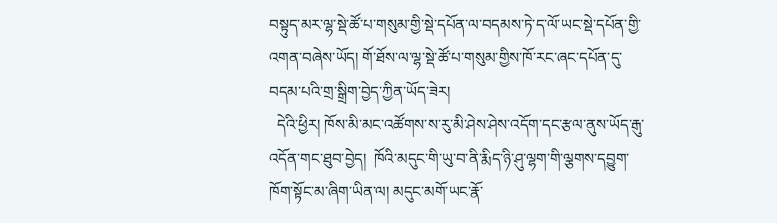བསྟུད་མར་ལྷ་སྡེ་ཚོ་པ་གསུམ་གྱི་སྡེ་དཔོན་ལ་བདམས་ཏེ་ད་ལོ་ཡང་སྡེ་དཔོན་གྱི་འགན་བཞེས་ཡོད། གོ་ཐོས་ལ་ལྷ་སྡེ་ཚོ་པ་གསུམ་གྱིས་ཁོ་རང་ཞང་དཔོན་དུ་བདམ་པའི་གྲ་སྒྲིག་བྱེད་ཀྱིན་ཡོད་ཟེར།
  དེའི་ཕྱིར། ཁོས་མི་མང་འཚོགས་ས་རུ་མི་ཤེས་ཤེས་འདོག་དང་རྩལ་ནུས་ཡོད་རྒུ་འདོན་གང་ཐུབ་བྱེད།  ཁོའི་མདུང་གི་ཡུ་བ་ནི་རྨིད་ཉི་ཤུ་ལྷག་གི་ལྕགས་དབྱུག་ཁོག་སྟོང་མ་ཞིག་ཡིན་ལ། མདུང་མགོ་ཡང་རྣོ་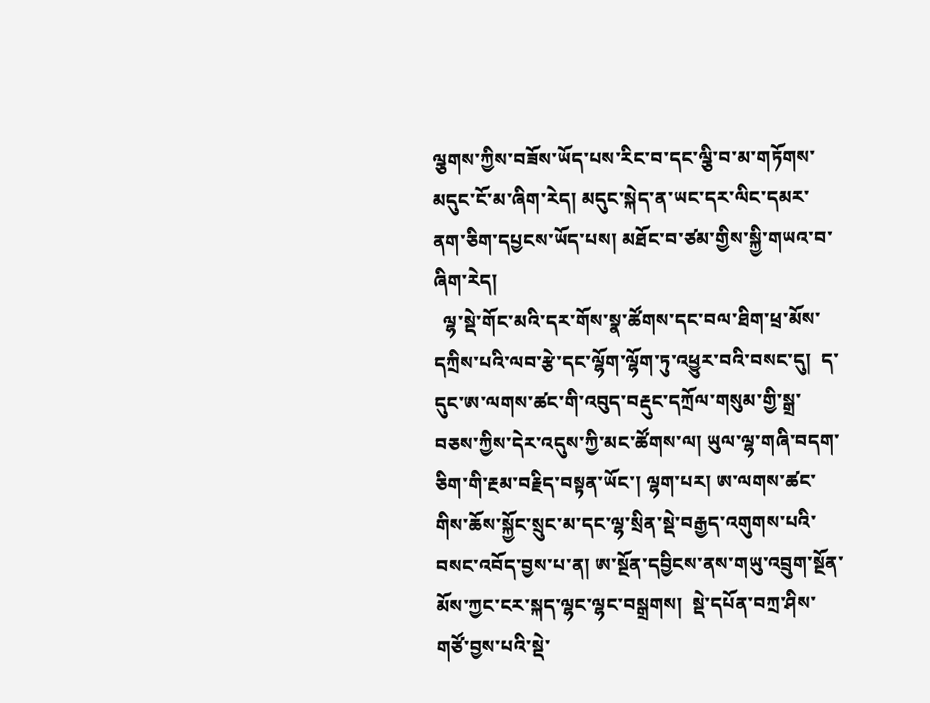ལྕགས་ཀྱིས་བཟོས་ཡོད་པས་རིང་བ་དང་ལྕི་བ་མ་གཏོགས་མདུང་ངོ་མ་ཞིག་རེད། མདུང་སྐེད་ན་ཡང་དར་ལིང་དམར་ནག་ཅིག་དཔྱངས་ཡོད་པས། མཐོང་བ་ཙམ་གྱིས་སྐྱི་གཡའ་བ་ཞིག་རེད།
  ལྷ་སྡེ་གོང་མའི་དར་གོས་སྣ་ཚོགས་དང་བལ་ཐིག་ཕྲ་མོས་དཀྲིས་པའི་ལབ་རྩེ་དང་ལྷོག་ལྷོག་ཏུ་འཕྱུར་བའི་བསང་དུ།  ད་དུང་ཨ་ལགས་ཚང་གི་འབུད་བརྡུང་དཀྲོལ་གསུམ་གྱི་སྒྲ་བཅས་ཀྱིས་དེར་འདུས་ཀྱི་མང་ཚོགས་ལ། ཡུལ་ལྷ་གཞི་བདག་ཅིག་གི་རྔམ་བརྗིད་བསྟན་ཡོང་། ལྷག་པར། ཨ་ལགས་ཚང་གིས་ཆོས་སྐྱོང་སྲུང་མ་དང་ལྷ་སྲིན་སྡེ་བརྒྱད་འགུགས་པའི་བསང་འབོད་བྱས་པ་ན། ཨ་སྔོན་དབྱིངས་ནས་གཡུ་འབྲུག་སྔོན་མོས་ཀྱང་ངར་སྐད་ལྷང་ལྷང་བསྒྲགས།  སྡེ་དཔོན་བཀྲ་ཤིས་གཙོ་བྱས་པའི་སྡེ་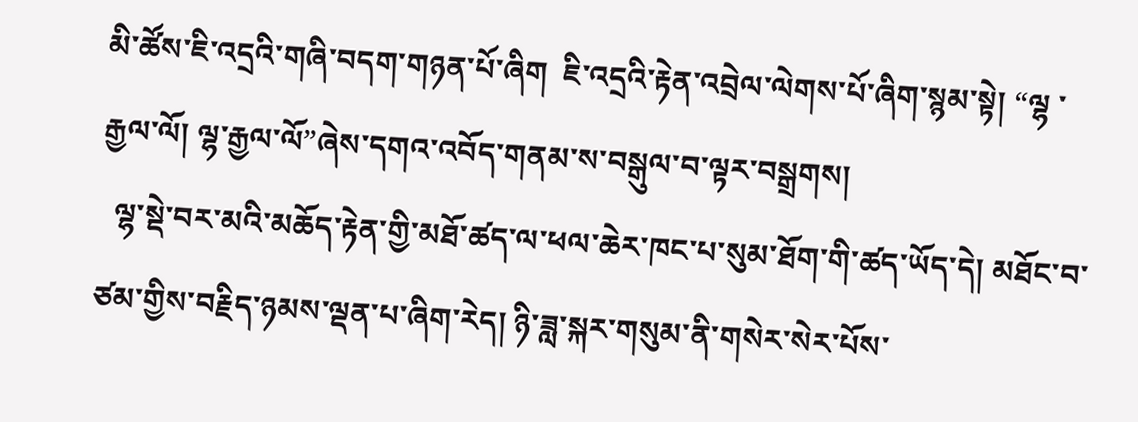མི་ཚོས་ཇི་འདྲའི་གཞི་བདག་གཉན་པོ་ཞིག  ཇི་འདྲའི་རྟེན་འབྲེལ་ལེགས་པོ་ཞིག་སྙམ་སྟེ། “ལྷ ་རྒྱལ་ལོ། ལྷ་རྒྱལ་ལོ”ཞེས་དགའ་འབོད་གནམ་ས་བསྒུལ་བ་ལྟར་བསྒྲགས།
  ལྷ་སྡེ་བར་མའི་མཆོད་རྟེན་གྱི་མཐོ་ཚད་ལ་ཕལ་ཆེར་ཁང་པ་སུམ་ཐོག་གི་ཚད་ཡོད་དེ། མཐོང་བ་ཙམ་གྱིས་བརྗིད་ཉམས་ལྡན་པ་ཞིག་རེད། ཉི་ཟླ་སྐར་གསུམ་ནི་གསེར་སེར་པོས་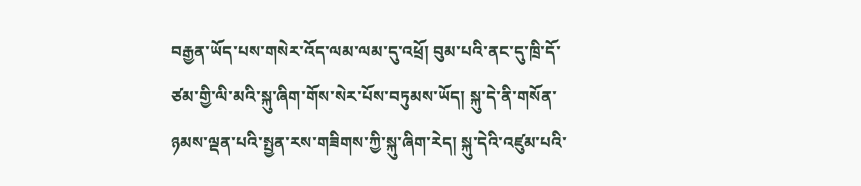བརྒྱན་ཡོད་པས་གསེར་འོད་ལམ་ལམ་དུ་འཕྲོ། བུམ་པའི་ནང་དུ་ཁྲི་དོ་ཙམ་གྱི་ལི་མའི་སྐུ་ཞིག་གོས་སེར་པོས་བཏུམས་ཡོད། སྐུ་དེ་ནི་གསོན་ཉམས་ལྡན་པའི་སྤྱན་རས་གཟིགས་ཀྱི་སྐུ་ཞིག་རེད། སྐུ་དེའི་འཛུམ་པའི་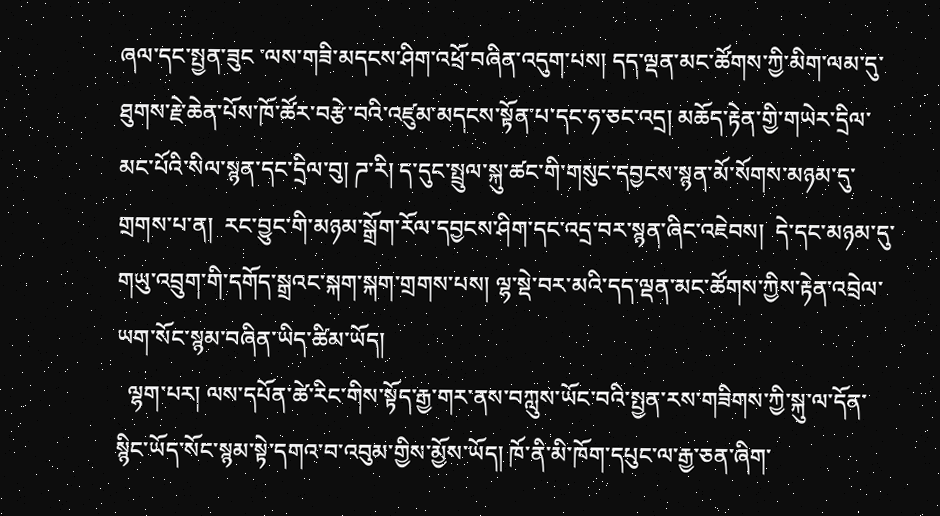ཞལ་དང་སྤྱན་ཟུང ་ལས་གཟི་མདངས་ཤིག་འཕྲོ་བཞིན་འདུག་པས། དད་ལྡན་མང་ཚོགས་ཀྱི་མིག་ལམ་དུ་ཐུགས་རྗེ་ཆེན་པོས་ཁོ་ཚོར་བརྩེ་བའི་འཛུམ་མདངས་སྟོན་པ་དང་ཧ་ཅང་འདྲ། མཆོད་རྟེན་གྱི་གཡེར་དྲིལ་མང་པོའི་སིལ་སྙན་དང་དྲིལ་བུ། ཌ་རི། ད་དུང་སྤྲུལ་སྐུ་ཚང་གི་གསུང་དབྱངས་སྙན་མོ་སོགས་མཉམ་དུ་གྲགས་པ་ན།  རང་བྱུང་གི་མཉམ་སྒྲོག་རོལ་དབྱངས་ཤིག་དང་འདྲ་བར་སྙན་ཞིང་འཇེབས།  དེ་དང་མཉམ་དུ་གཡུ་འབྲུག་གི་དགོད་སྒྲའང་སྐག་སྐག་གྲགས་པས། ལྷ་སྡེ་བར་མའི་དད་ལྡན་མང་ཚོགས་ཀྱིས་རྟེན་འབྲེལ་ཡག་སོང་སྙམ་བཞིན་ཡིད་ཚིམ་ཡོད།
  ལྷག་པར། ལས་དཔོན་ཚེ་རིང་གིས་སྟོད་རྒྱ་གར་ནས་བཀླུས་ཡོང་བའི་སྤྱན་རས་གཟིགས་ཀྱི་སྐུ་ལ་དོན་སྙིང་ཡོད་སོང་སྙམ་སྟེ་དགའ་བ་འབུམ་གྱིས་མྱོས་ཡོད། ཁོ་ནི་མི་ཁོག་དཔུང་ལ་རྒྱ་ཅན་ཞིག་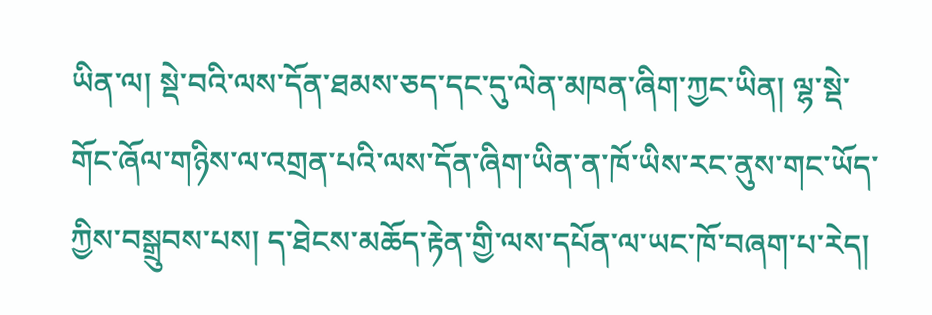ཡིན་ལ། སྡེ་བའི་ལས་དོན་ཐམས་ཅད་དང་དུ་ལེན་མཁན་ཞིག་ཀྱང་ཡིན། ལྷ་སྡེ་གོང་ཞོལ་གཉིས་ལ་འགྲན་པའི་ལས་དོན་ཞིག་ཡིན་ན་ཁོ་ཡིས་རང་ནུས་གང་ཡོད་ཀྱིས་བསྒྲུབས་པས། ད་ཐེངས་མཆོད་རྟེན་གྱི་ལས་དཔོན་ལ་ཡང་ཁོ་བཞག་པ་རེད།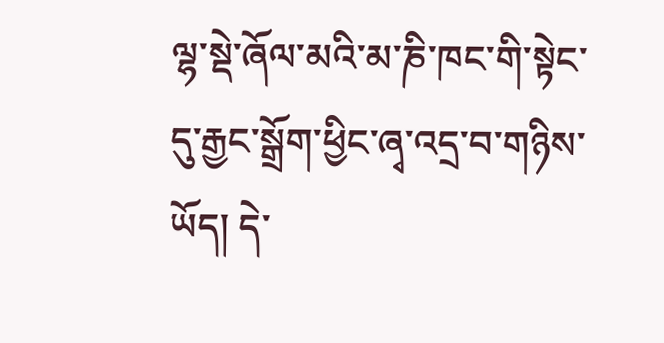ལྷ་སྡེ་ཞོལ་མའི་མ་ཎི་ཁང་གི་སྟེང་དུ་རྒྱང་སྒྲོག་ཕྱིང་ཞྭ་འདྲ་བ་གཉིས་ཡོད། དེ་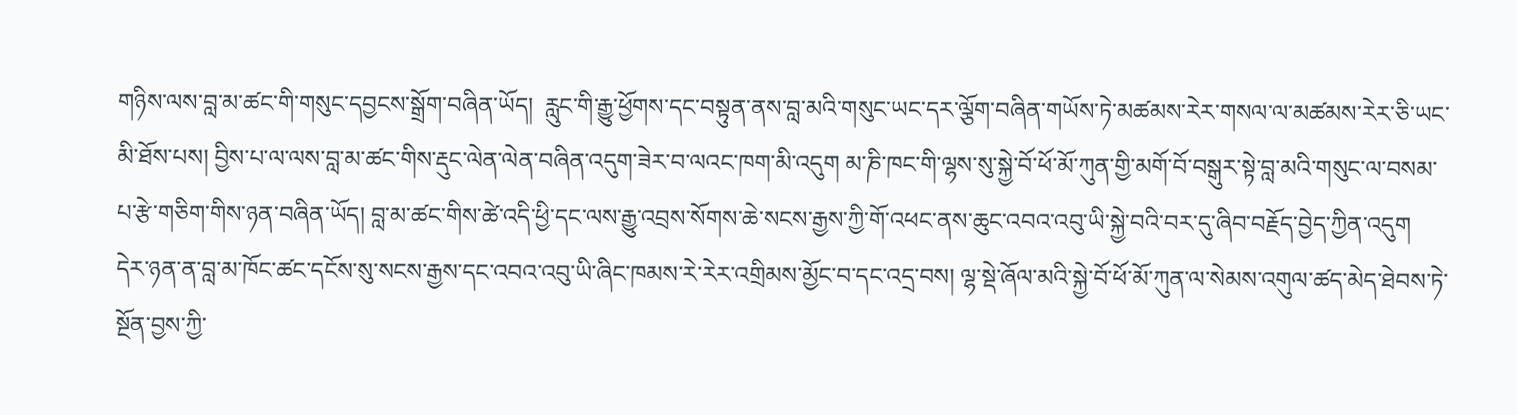གཉིས་ལས་བླ་མ་ཚང་གི་གསུང་དབྱངས་སྒྲོག་བཞིན་ཡོད།  རླུང་གི་རྒྱུ་ཕྱོགས་དང་བསྟུན་ནས་བླ་མའི་གསུང་ཡང་དར་ལྕོག་བཞིན་གཡོས་ཏེ་མཚམས་རེར་གསལ་ལ་མཚམས་རེར་ཅི་ཡང་མི་ཐོས་པས། བྱིས་པ་ལ་ལས་བླ་མ་ཚང་གིས་རྡུང་ལེན་ལེན་བཞིན་འདུག་ཟེར་བ་ལའང་ཁག་མི་འདུག མ་ཎི་ཁང་གི་ལྷས་སུ་སྐྱེ་བོ་ཕོ་མོ་ཀུན་གྱི་མགོ་བོ་བསྒུར་སྟེ་བླ་མའི་གསུང་ལ་བསམ་པ་རྩེ་གཅིག་གིས་ཉན་བཞིན་ཡོད། བླ་མ་ཚང་གིས་ཚེ་འདི་ཕྱི་དང་ལས་རྒྱུ་འབྲས་སོགས་ཆེ་སངས་རྒྱས་ཀྱི་གོ་འཕང་ནས་ཆུང་འབའ་འབུ་ཡི་སྐྱེ་བའི་བར་དུ་ཞིབ་བརྗོད་བྱེད་ཀྱིན་འདུག དེར་ཉན་ན་བླ་མ་ཁོང་ཚང་དངོས་སུ་སངས་རྒྱས་དང་འབའ་འབུ་ཡི་ཞིང་ཁམས་རེ་རེར་འགྲིམས་མྱོང་བ་དང་འདྲ་བས། ལྷ་སྡེ་ཞོལ་མའི་སྐྱེ་བོ་ཕོ་མོ་ཀུན་ལ་སེམས་འགུལ་ཚད་མེད་ཐེབས་ཏེ་སྔོན་བྱས་ཀྱི་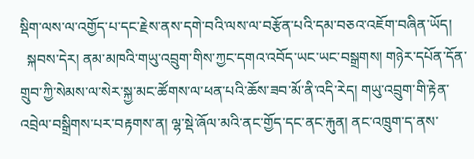སྡིག་ལས་ལ་འགྱོད་པ་དང་རྗེས་ནས་དགེ་བའི་ལས་ལ་བརྩོན་པའི་དམ་བཅའ་འཇོག་བཞིན་ཡོད།
  སྐབས་དེར། ནམ་མཁའི་གཡུ་འབྲུག་གིས་ཀྱང་དགའ་འབོད་ཡང་ཡང་བསྒྲགས། གཉེར་དཔོན་དོན་གྲུབ་ཀྱི་སེམས་ལ་སེར་སྐྱ་མང་ཚོགས་ལ་ཕན་པའི་ཆོས་ཟབ་མོ་ནི་འདི་རེད། གཡུ་འབྲུག་གི་རྟེན་འབྲེལ་བསྒྲིགས་པར་བརྟགས་ན། ལྷ་སྡེ་ཞོལ་མའི་ནང་གྱོད་དང་ནང་རྐུན། ནང་འཁྲུག་ད་ནས་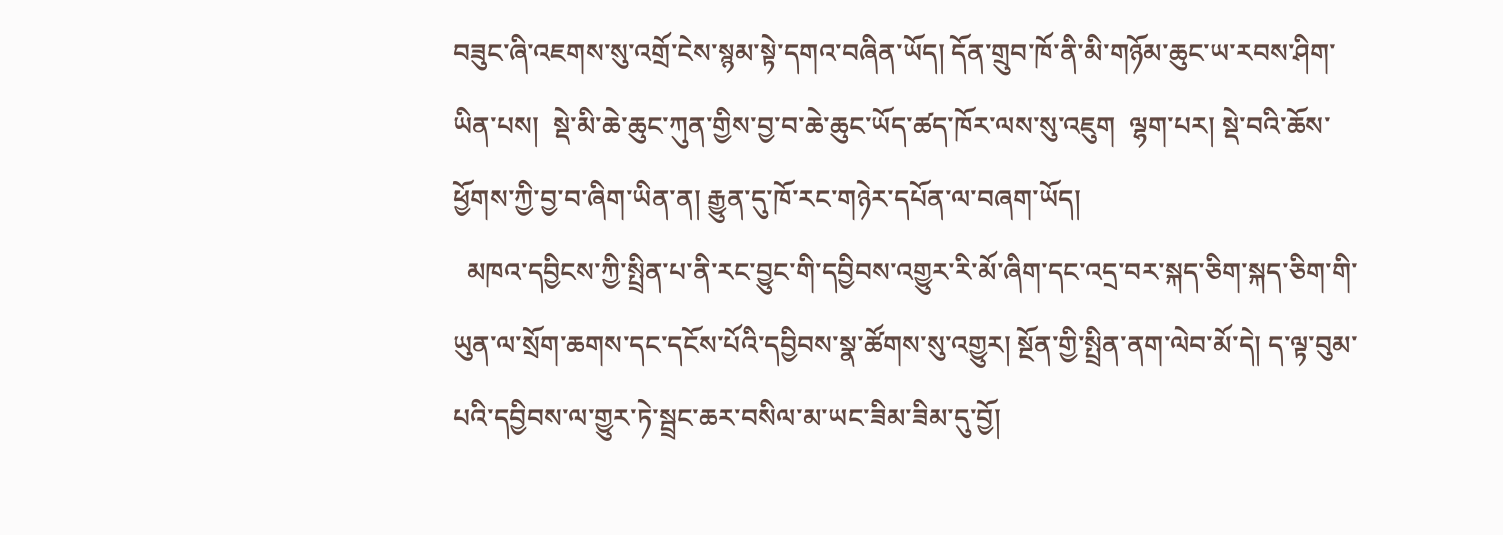བཟུང་ཞི་འཇགས་སུ་འགྲོ་ངེས་སྙམ་སྟེ་དགའ་བཞིན་ཡོད། དོན་གྲུབ་ཁོ་ནི་མི་གཉོམ་ཆུང་ཡ་རབས་ཤིག་ཡིན་པས།  སྡེ་མི་ཆེ་ཆུང་ཀུན་གྱིས་བྱ་བ་ཆེ་ཆུང་ཡོད་ཚད་ཁོར་ལས་སུ་འཇུག  ལྷག་པར། སྡེ་བའི་ཆོས་ཕྱོགས་ཀྱི་བྱ་བ་ཞིག་ཡིན་ན། རྒྱུན་དུ་ཁོ་རང་གཉེར་དཔོན་ལ་བཞག་ཡོད།
  མཁའ་དབྱིངས་ཀྱི་སྤྲིན་པ་ནི་རང་བྱུང་གི་དབྱིབས་འགྱུར་རི་མོ་ཞིག་དང་འདྲ་བར་སྐད་ཅིག་སྐད་ཅིག་གི་ཡུན་ལ་སྲོག་ཆགས་དང་དངོས་པོའི་དབྱིབས་སྣ་ཚོགས་སུ་འགྱུར། སྔོན་གྱི་སྤྲིན་ནག་ལེབ་མོ་དེ། ད་ལྟ་བུམ་པའི་དབྱིབས་ལ་གྱུར་ཏེ་སྦྲང་ཆར་བསིལ་མ་ཡང་ཟིམ་ཟིམ་དུ་བྱོ།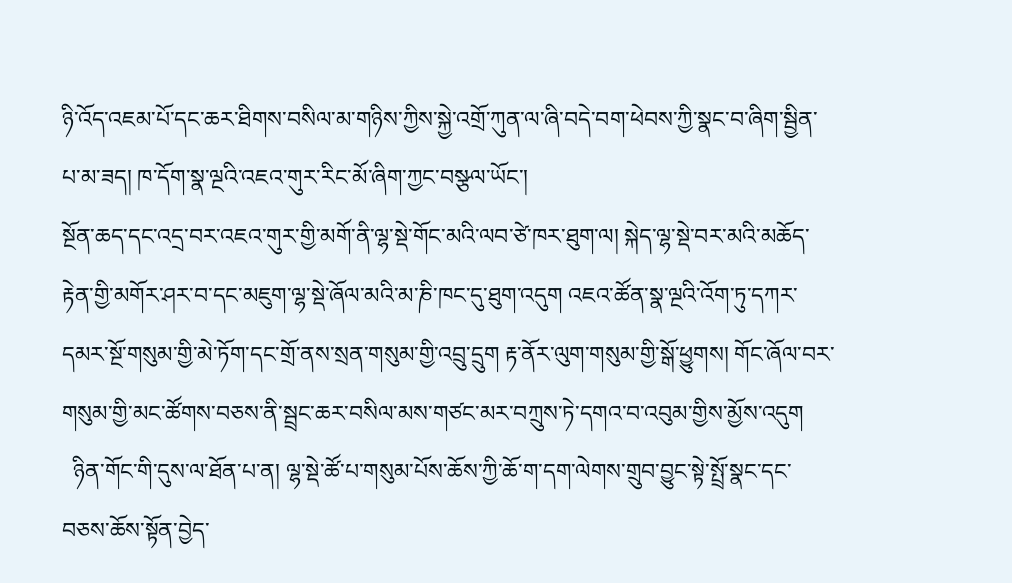ཉི་འོད་འཇམ་པོ་དང་ཆར་ཐིགས་བསིལ་མ་གཉིས་ཀྱིས་སྐྱེ་འགྲོ་ཀུན་ལ་ཞི་བདེ་བག་ཕེབས་ཀྱི་སྣང་བ་ཞིག་སྦྱིན་པ་མ་ཟད། ཁ་དོག་སྣ་ལྔའི་འཇའ་གུར་རིང་མོ་ཞིག་ཀྱང་བསྩལ་ཡོང་།
སྔོན་ཆད་དང་འདྲ་བར་འཇའ་གུར་གྱི་མགོ་ནི་ལྷ་སྡེ་གོང་མའི་ལབ་ཙེ་ཁར་ཐུག་ལ། སྐེད་ལྷ་སྡེ་བར་མའི་མཆོད་རྟེན་གྱི་མགོར་ཤར་བ་དང་མཇུག་ལྷ་སྡེ་ཞོལ་མའི་མ་ཎི་ཁང་དུ་ཐུག་འདུག འཇའ་ཚོན་སྣ་ལྔའི་འོག་ཏུ་དཀར་དམར་སྔོ་གསུམ་གྱི་མེ་ཏོག་དང་གྲོ་ནས་སྲན་གསུམ་གྱི་འབྲུ་དྲུག རྟ་ནོར་ལུག་གསུམ་གྱི་སྒོ་ཕྱུགས། གོང་ཞོལ་བར་གསུམ་གྱི་མང་ཚོགས་བཅས་ནི་སྦྲང་ཆར་བསིལ་མས་གཙང་མར་བཀྲུས་ཏེ་དགའ་བ་འབུམ་གྱིས་མྱོས་འདུག
  ཉིན་གོང་གི་དུས་ལ་ཐོན་པ་ན། ལྷ་སྡེ་ཚོ་པ་གསུམ་པོས་ཆོས་ཀྱི་ཆོ་ག་དག་ལེགས་གྲུབ་བྱུང་སྟེ་སྤྲོ་སྣང་དང་བཅས་ཆོས་སྟོན་བྱེད་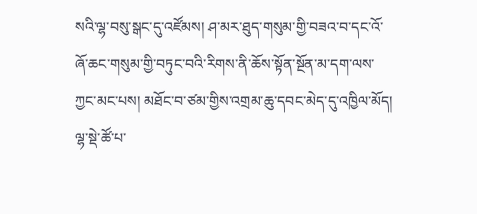སའི་ལྷ་བསུ་སྒང་དུ་འཛོམས། ཤ་མར་ཐུད་གསུམ་གྱི་བཟའ་བ་དང་འོ་ཞོ་ཆང་གསུམ་གྱི་བཏུང་བའི་རིགས་ནི་ཆོས་སྟོན་སྔོན་མ་དག་ལས་ཀྱང་མང་པས། མཐོང་བ་ཙམ་གྱིས་འགྲམ་ཆུ་དབང་མེད་དུ་འཁྱིལ་མོད། ལྷ་སྡེ་ཚོ་པ་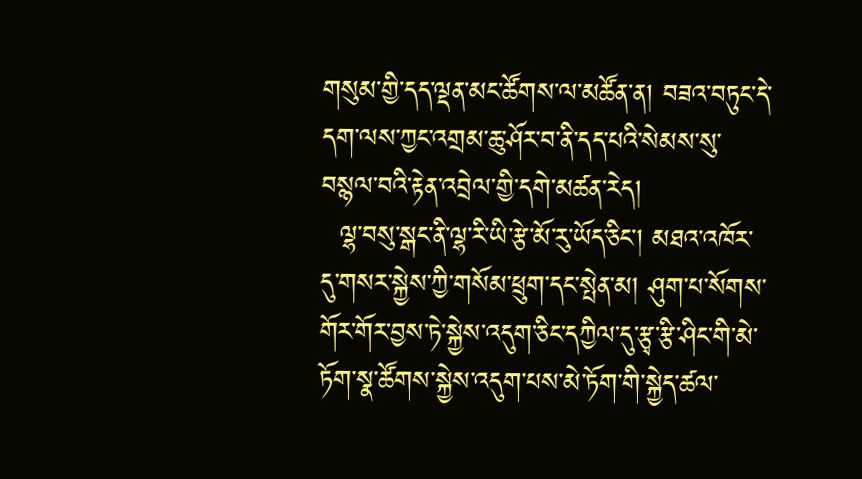གསུམ་གྱི་དད་ལྡན་མང་ཚོགས་ལ་མཚོན་ན། བཟའ་བཏུང་དེ་དག་ལས་ཀྱང་འགྲམ་ཆུ་ཤོར་བ་ནི་དད་པའི་སེམས་སུ་བསྙལ་བའི་རྟེན་འབྲེལ་གྱི་དགེ་མཚན་རེད།
  ལྷ་བསུ་སྒང་ནི་ལྷ་རི་ཡི་རྩེ་མོ་རུ་ཡོད་ཅིང་། མཐའ་འཁོར་དུ་གསར་སྐྱེས་ཀྱི་གསོམ་ཕྲུག་དང་སྤེན་མ། ཤུག་པ་སོགས་གོར་གོར་བྱས་ཏེ་སྐྱེས་འདུག་ཅིང་དཀྱིལ་དུ་རྩྭ་རྩི་ཤིང་གི་མེ་ཏོག་སྣ་ཚོགས་སྐྱེས་འདུག་པས་མེ་ཏོག་གི་སྐྱེད་ཚལ་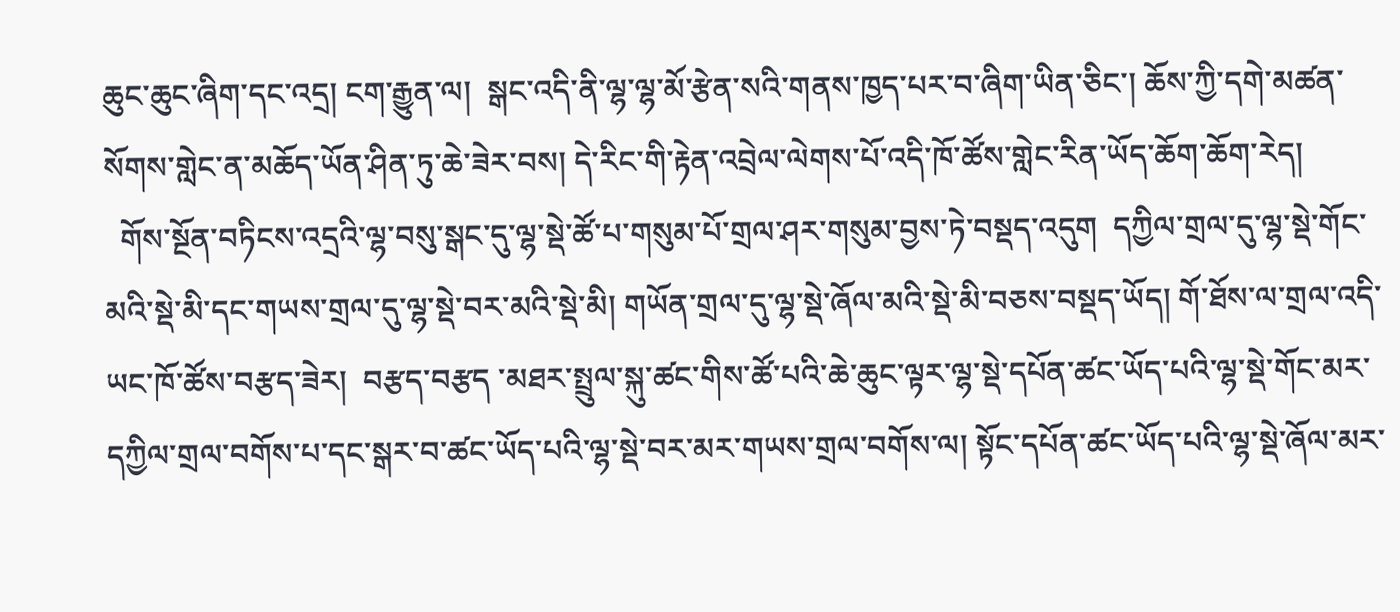ཆུང་ཆུང་ཞིག་དང་འདྲ། ངག་རྒྱུན་ལ།  སྒང་འདི་ནི་ལྷ་ལྷ་མོ་རྩེན་སའི་གནས་ཁྱད་པར་བ་ཞིག་ཡིན་ཅིང་། ཆོས་ཀྱི་དགེ་མཚན་སོགས་གླེང་ན་མཆོད་ཡོན་ཤིན་ཏུ་ཆེ་ཟེར་བས། དེ་རིང་གི་རྟེན་འབྲེལ་ལེགས་པོ་འདི་ཁོ་ཚོས་གླེང་རིན་ཡོད་ཆོག་ཆོག་རེད།
  གོས་སྔོན་བཏིངས་འདྲའི་ལྷ་བསུ་སྒང་དུ་ལྷ་སྡེ་ཚོ་པ་གསུམ་པོ་གྲལ་ཤར་གསུམ་བྱས་ཏེ་བསྡད་འདུག  དཀྱིལ་གྲལ་དུ་ལྷ་སྡེ་གོང་མའི་སྡེ་མི་དང་གཡས་གྲལ་དུ་ལྷ་སྡེ་བར་མའི་སྡེ་མི། གཡོན་གྲལ་དུ་ལྷ་སྡེ་ཞོལ་མའི་སྡེ་མི་བཅས་བསྡད་ཡོད། གོ་ཐོས་ལ་གྲལ་འདི་ཡང་ཁོ་ཚོས་བརྩད་ཟེར།  བརྩད་བརྩད ་མཐར་སྤྲུལ་སྐུ་ཚང་གིས་ཚོ་པའི་ཆེ་ཆུང་ལྟར་ལྷ་སྡེ་དཔོན་ཚང་ཡོད་པའི་ལྷ་སྡེ་གོང་མར་དཀྱིལ་གྲལ་བགོས་པ་དང་སྒར་བ་ཚང་ཡོད་པའི་ལྷ་སྡེ་བར་མར་གཡས་གྲལ་བགོས་ལ། སྟོང་དཔོན་ཚང་ཡོད་པའི་ལྷ་སྡེ་ཞོལ་མར་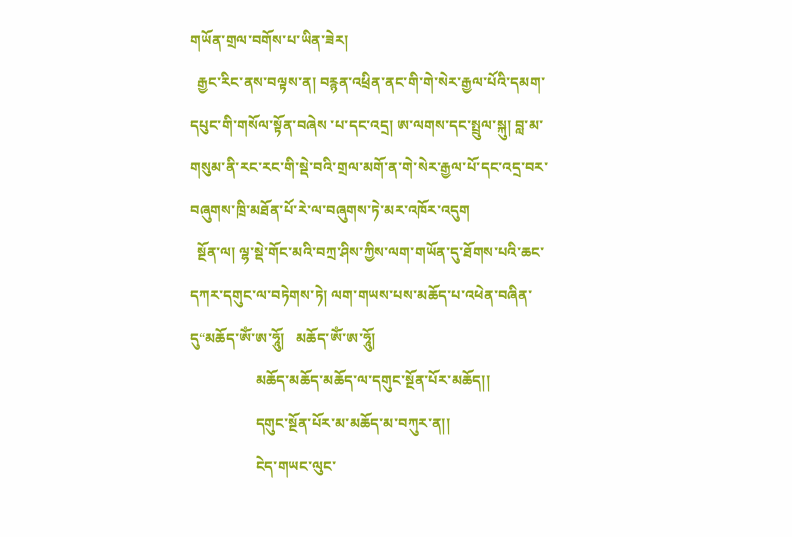གཡོན་གྲལ་བགོས་པ་ཡིན་ཟེར།
  རྒྱང་རིང་ནས་བལྟས་ན། བརྙན་འཕྲིན་ནང་གི་གེ་སེར་རྒྱལ་པོའི་དམག་དཔུང་གི་གསོལ་སྟོན་བཞེས ་པ་དང་འདྲ། ཨ་ལགས་དང་སྤྲུལ་སྐུ། བླ་མ་གསུམ་ནི་རང་རང་གི་སྡེ་བའི་གྲལ་མགོ་ན་གེ་སེར་རྒྱལ་པོ་དང་འདྲ་བར་བཞུགས་ཁྲི་མཐོན་པོ་རེ་ལ་བཞུགས་ཏེ་མར་འཁོར་འདུག
  སྔོན་ལ། ལྷ་སྡེ་གོང་མའི་བཀྲ་ཤིས་ཀྱིས་ལག་གཡོན་དུ་ཐོགས་པའི་ཆང་དཀར་དགུང་ལ་བཏེགས་ཏེ། ལག་གཡས་པས་མཆོད་པ་འཕེན་བཞིན་དུ“མཆོད་ཨོཾ་ཨ་ཧཱོུ།   མཆོད་ཨོཾ་ཨ་ཧཱོུ།
                  མཆོད་མཆོད་མཆོད་ལ་དགུང་སྔོན་པོར་མཆོད།།
                  དགུང་སྔོན་པོར་མ་མཆོད་མ་བཀུར་ན།།
                  ངེད་གཡང་ལུང་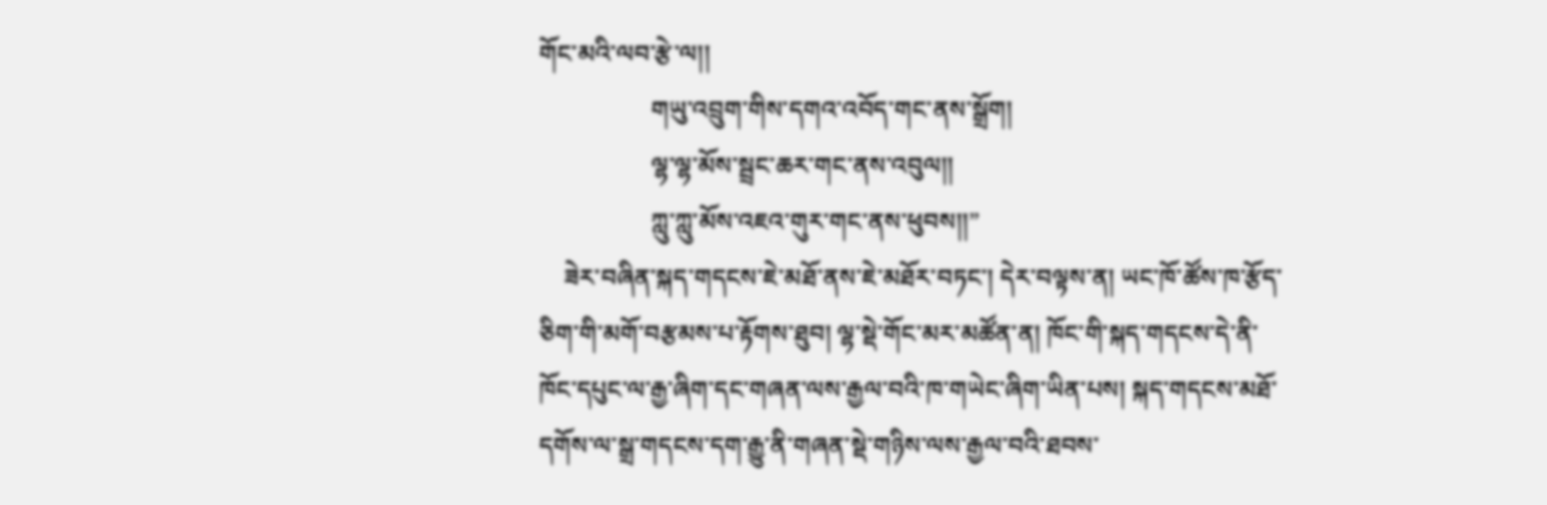གོང་མའི་ལབ་རྩེ་ལ།།
                  གཡུ་འབྲུག་གིས་དགའ་འབོད་གང་ནས་སྒྲོག།
                  ལྷ་ལྷ་མོས་སྦྲང་ཆར་གང་ནས་འབུལ།།
                  ཀླུ་ཀླུ་མོས་འཇའ་གུར་གང་ནས་ཕུབས།།”
    ཟེར་བཞིན་སྐད་གདངས་ཇེ་མཐོ་ནས་ཇེ་མཐོར་བཏང་། དེར་བལྟས་ན། ཡང་ཁོ་ཚོས་ཁ་རྩོད་ཅིག་གི་མགོ་བརྩམས་པ་རྟོགས་ཐུབ། ལྷ་སྡེ་གོང་མར་མཚོན་ན། ཁོང་གི་སྐད་གདངས་དེ་ནི་ཁོང་དཔུང་ལ་རྒྱ་ཞིག་དང་གཞན་ལས་རྒྱལ་བའི་ཁ་གཡེང་ཞིག་ཡིན་པས། སྐད་གདངས་མཐོ་དགོས་ལ་སྒྲ་གདངས་དག་རྒྱུ་ནི་གཞན་སྡེ་གཉིས་ལས་རྒྱལ་བའི་ཐབས་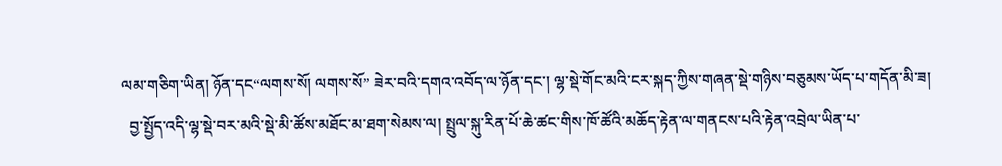ལམ་གཅིག་ཡིན། ཉོན་དང“ལགས་སོ། ལགས་སོ” ཟེར་བའི་དགའ་འབོད་ལ་ཉོན་དང་། ལྷ་སྡེ་གོང་མའི་ངར་སྐད་ཀྱིས་གཞན་སྡེ་གཉིས་བཅུམས་ཡོད་པ་གདོན་མི་ཟ།
  བྱ་སྤྱོད་འདི་ལྷ་སྡེ་བར་མའི་སྡེ་མི་ཚོས་མཐོང་མ་ཐག་སེམས་ལ། སྤྲུལ་སྐུ་རིན་པོ་ཆེ་ཚང་གིས་ཁོ་ཚོའི་མཆོད་རྟེན་ལ་གནངས་པའི་རྟེན་འབྲེལ་ཡིན་པ་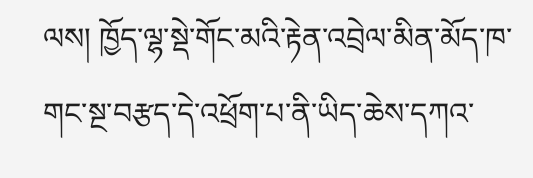ལས། ཁྱོད་ལྷ་སྡེ་གོང་མའི་རྟེན་འབྲེལ་མིན་མོད་ཁ་གང་སྔ་བརྩད་དེ་འཕྲོག་པ་ནི་ཡིད་ཆེས་དཀའ་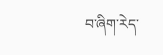བ་ཞིག་རེད་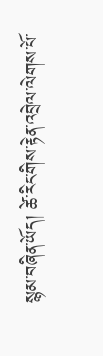སྙམ་བཞིན་ཡོད། ཚེ་རིང་གིས་རྟེན་འབྲེལ་ལེགས་པོ་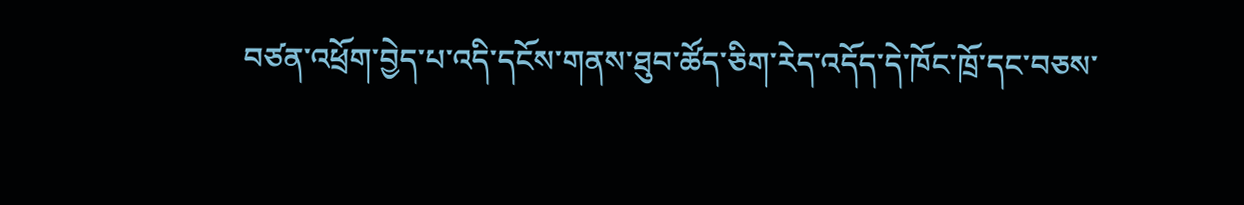བཙན་འཕྲོག་བྱེད་པ་འདི་དངོས་གནས་ཐུབ་ཚོད་ཅིག་རེད་འདོད་དེ་ཁོང་ཁྲོ་དང་བཅས་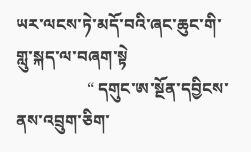ཡར་ལངས་ཏེ་མདོ་བའི་ཞང་ཆུང་གི་གླུ་སྐད་ལ་བཞག་སྟེ
                 “ དགུང་ཨ་སྔོན་དབྱིངས་ནས་འབྲུག་ཅིག་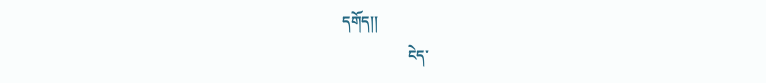དགོད།།
                  ངེད་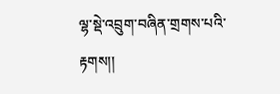ལྷ་སྡེ་འབྲུག་བཞིན་གྲགས་པའི་རྟགས།།